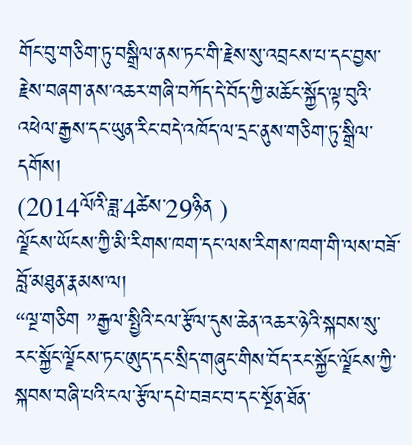གོང་བུ་གཅིག་ཏུ་བསྒྲིལ་ནས་ཏང་གི་རྗེས་སུ་འབྲངས་པ་དང་བྱས་རྗེས་བཞག་ནས་འཆར་གཞི་བཀོད་དེ་བོད་ཀྱི་མཆོང་སྐྱོད་ལྟ་བུའི་འཕེལ་རྒྱས་དང་ཡུན་རིང་བདེ་འཁོད་ལ་དྲང་ནུས་གཅིག་ཏུ་སྒྲིལ་དགོས།
(2014ལོའི་ཟླ་4ཚེས་29ཉིན )
ལྗོངས་ཡོངས་ཀྱི་མི་རིགས་ཁག་དང་ལས་རིགས་ཁག་གི་ལས་བཟོ་བློ་མཐུན་རྣམས་ལ།
“ལྔ་གཅིག ”རྒྱལ་སྤྱིའི་ངལ་རྩོལ་དུས་ཆེན་འཆར་ཉེའི་སྐབས་སུ་རང་སྐྱོང་ལྗོངས་ཏང་ཨུད་དང་སྲིད་གཞུང་གིས་བོད་རང་སྐྱོང་ལྗོངས་ཀྱི་སྐབས་བཞི་པའི་ངལ་རྩོལ་དཔེ་བཟང་བ་དང་སྔོན་ཐོན་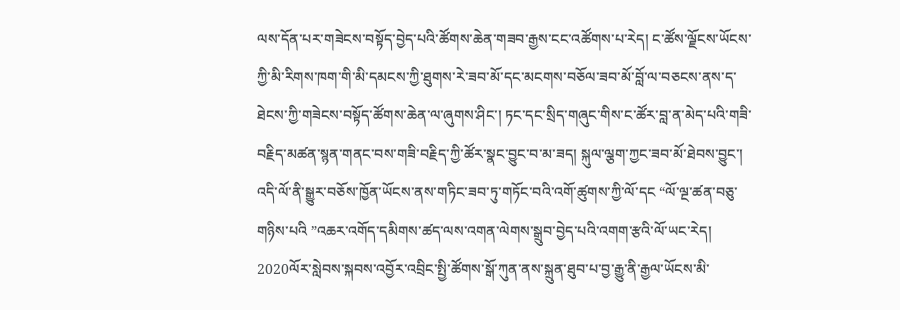ལས་དོན་པར་གཟེངས་བསྟོད་བྱེད་པའི་ཚོགས་ཆེན་གཟབ་རྒྱས་ངང་འཚོགས་པ་རེད། ང་ཚོས་ལྗོངས་ཡོངས་ཀྱི་མི་རིགས་ཁག་གི་མི་དམངས་ཀྱི་ཐུགས་རེ་ཟབ་མོ་དང་མངགས་བཅོལ་ཟབ་མོ་བློ་ལ་བཅངས་ནས་ད་ཐེངས་ཀྱི་གཟེངས་བསྟོད་ཚོགས་ཆེན་ལ་ཞུགས་ཤིང་། ཏང་དང་སྲིད་གཞུང་གིས་ང་ཚོར་བླ་ན་མེད་པའི་གཟི་བརྗིད་མཚན་སྙན་གནང་བས་གཟི་བརྗིད་ཀྱི་ཚོར་སྣང་བྱུང་བ་མ་ཟད། སྐུལ་ལྕག་ཀྱང་ཟབ་མོ་ཐེབས་བྱུང་། འདི་ལོ་ནི་སྒྱུར་བཅོས་ཁྱོན་ཡོངས་ནས་གཏིང་ཟབ་ཏུ་གཏོང་བའི་འགོ་ཚུགས་ཀྱི་ལོ་དང “ལོ་ལྔ་ཚན་བཅུ་གཉིས་པའི ”འཆར་འགོད་དམིགས་ཚད་ལས་འགན་ལེགས་སྒྲུབ་བྱེད་པའི་འགག་རྩའི་ལོ་ཡང་རེད། 2020ལོར་སླེབས་སྐབས་འབྱོར་འབྲིང་སྤྱི་ཚོགས་སྒོ་ཀུན་ནས་སྐྲུན་ཐུབ་པ་བྱ་རྒྱུ་ནི་རྒྱལ་ཡོངས་མི་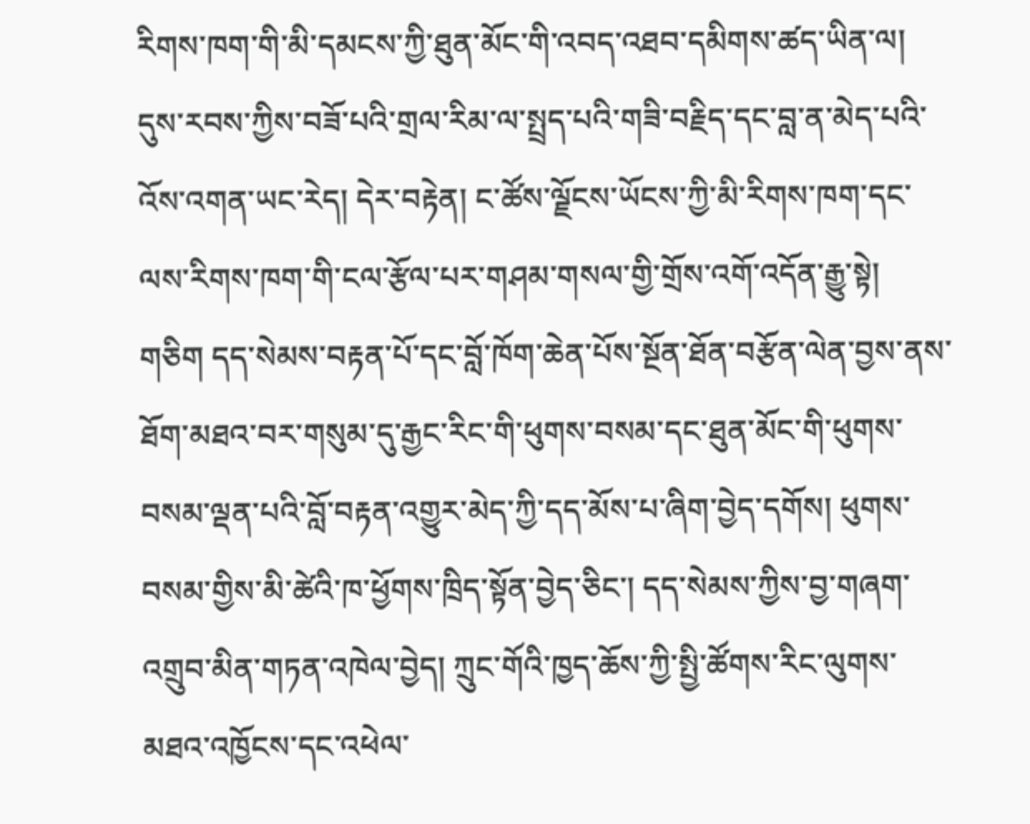རིགས་ཁག་གི་མི་དམངས་ཀྱི་ཐུན་མོང་གི་འབད་འཐབ་དམིགས་ཚད་ཡིན་ལ། དུས་རབས་ཀྱིས་བཟོ་པའི་གྲལ་རིམ་ལ་སྤྲད་པའི་གཟི་བརྗིད་དང་བླ་ན་མེད་པའི་འོས་འགན་ཡང་རེད། དེར་བརྟེན། ང་ཚོས་ལྗོངས་ཡོངས་ཀྱི་མི་རིགས་ཁག་དང་ལས་རིགས་ཁག་གི་ངལ་རྩོལ་པར་གཤམ་གསལ་གྱི་གྲོས་འགོ་འདོན་རྒྱུ་སྟེ།
གཅིག དད་སེམས་བརྟན་པོ་དང་བློ་ཁོག་ཆེན་པོས་སྔོན་ཐོན་བརྩོན་ལེན་བྱས་ནས་ཐོག་མཐའ་བར་གསུམ་དུ་རྒྱང་རིང་གི་ཕུགས་བསམ་དང་ཐུན་མོང་གི་ཕུགས་བསམ་ལྡན་པའི་བློ་བརྟན་འགྱུར་མེད་ཀྱི་དད་མོས་པ་ཞིག་བྱེད་དགོས། ཕུགས་བསམ་གྱིས་མི་ཚེའི་ཁ་ཕྱོགས་ཁྲིད་སྟོན་བྱེད་ཅིང་། དད་སེམས་ཀྱིས་བྱ་གཞག་འགྲུབ་མིན་གཏན་འཁེལ་བྱེད། ཀྲུང་གོའི་ཁྱད་ཆོས་ཀྱི་སྤྱི་ཚོགས་རིང་ལུགས་མཐའ་འཁྱོངས་དང་འཕེལ་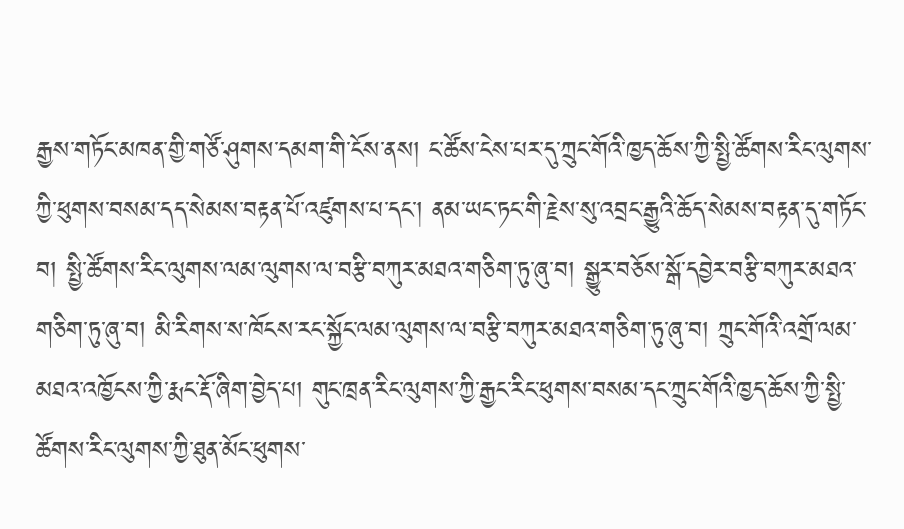རྒྱས་གཏོང་མཁན་གྱི་གཙོ་ཤུགས་དམག་གི་ངོས་ནས། ང་ཚོས་ངེས་པར་དུ་ཀྲུང་གོའི་ཁྱད་ཆོས་ཀྱི་སྤྱི་ཚོགས་རིང་ལུགས་ཀྱི་ཕུགས་བསམ་དད་སེམས་བརྟན་པོ་འཛུགས་པ་དང་། ནམ་ཡང་ཏང་གི་རྗེས་སུ་འབྲང་རྒྱུའི་ཆོད་སེམས་བརྟན་དུ་གཏོང་བ། སྤྱི་ཚོགས་རིང་ལུགས་ལམ་ལུགས་ལ་བརྩི་བཀུར་མཐའ་གཅིག་ཏུ་ཞུ་བ། སྒྱུར་བཅོས་སྒོ་དབྱེར་བརྩི་བཀུར་མཐའ་གཅིག་ཏུ་ཞུ་བ། མི་རིགས་ས་ཁོངས་རང་སྐྱོང་ལམ་ལུགས་ལ་བརྩི་བཀུར་མཐའ་གཅིག་ཏུ་ཞུ་བ། ཀྲུང་གོའི་འགྲོ་ལམ་མཐའ་འཁྱོངས་ཀྱི་རྨང་རྡོ་ཞིག་བྱེད་པ། གུང་ཁྲན་རིང་ལུགས་ཀྱི་རྒྱང་རིང་ཕུགས་བསམ་དང་ཀྲུང་གོའི་ཁྱད་ཆོས་ཀྱི་སྤྱི་ཚོགས་རིང་ལུགས་ཀྱི་ཐུན་མོང་ཕུགས་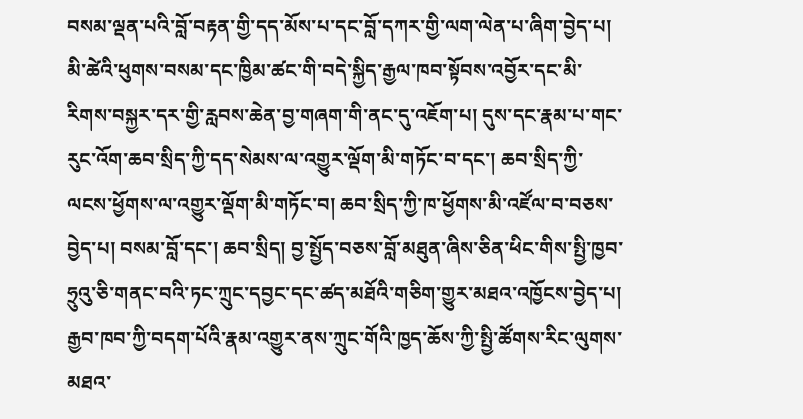བསམ་ལྡན་པའི་བློ་བརྟན་གྱི་དད་མོས་པ་དང་བློ་དཀར་གྱི་ལག་ལེན་པ་ཞིག་བྱེད་པ། མི་ཚེའི་ཕུགས་བསམ་དང་ཁྱིམ་ཚང་གི་བདེ་སྐྱིད་རྒྱལ་ཁབ་སྟོབས་འབྱོར་དང་མི་རིགས་བསྐྱར་དར་གྱི་རླབས་ཆེན་བྱ་གཞག་གི་ནང་དུ་འཇོག་པ། དུས་དང་རྣམ་པ་གང་རུང་འོག་ཆབ་སྲིད་ཀྱི་དད་སེམས་ལ་འགྱུར་ལྡོག་མི་གཏོང་བ་དང་། ཆབ་སྲིད་ཀྱི་ལངས་ཕྱོགས་ལ་འགྱུར་ལྡོག་མི་གཏོང་བ། ཆབ་སྲིད་ཀྱི་ཁ་ཕྱོགས་མི་འཛོལ་བ་བཅས་བྱེད་པ། བསམ་བློ་དང་། ཆབ་སྲིད། བྱ་སྤྱོད་བཅས་བློ་མཐུན་ཞིས་ཅིན་ཕིང་གིས་སྤྱི་ཁྱབ་ཧྲུའུ་ཅི་གནང་བའི་ཏང་ཀྲུང་དབྱང་དང་ཚད་མཐོའི་གཅིག་གྱུར་མཐའ་འཁྱོངས་བྱེད་པ། རྒྱབ་ཁབ་ཀྱི་བདག་པོའི་རྣམ་འགྱུར་ནས་ཀྲུང་གོའི་ཁྱད་ཆོས་ཀྱི་སྤྱི་ཚོགས་རིང་ལུགས་མཐའ་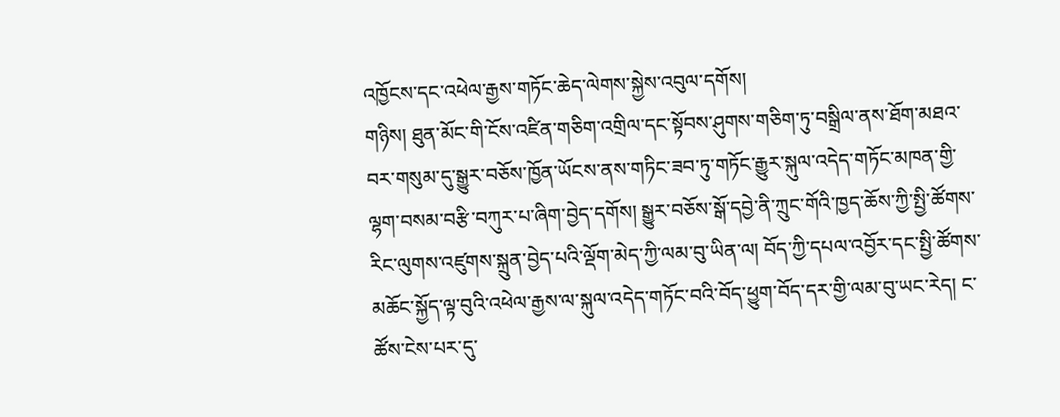འཁྱོངས་དང་འཕེལ་རྒྱས་གཏོང་ཆེད་ལེགས་སྐྱེས་འབུལ་དགོས།
གཉིས། ཐུན་མོང་གི་ངོས་འཛིན་གཅིག་འགྲིལ་དང་སྟོབས་ཤུགས་གཅིག་ཏུ་བསྒྲིལ་ནས་ཐོག་མཐའ་བར་གསུམ་དུ་སྒྱུར་བཅོས་ཁྱོན་ཡོངས་ནས་གཏིང་ཟབ་ཏུ་གཏོང་རྒྱུར་སྐུལ་འདེད་གཏོང་མཁན་གྱི་ལྷག་བསམ་བརྩི་བཀུར་པ་ཞིག་བྱེད་དགོས། སྒྱུར་བཅོས་སྒོ་དབྱེ་ནི་ཀྲུང་གོའི་ཁྱད་ཆོས་ཀྱི་སྤྱི་ཚོགས་རིང་ལུགས་འཛུགས་སྐྲུན་བྱེད་པའི་ལྡོག་མེད་ཀྱི་ལམ་བུ་ཡིན་ལ། བོད་ཀྱི་དཔལ་འབྱོར་དང་སྤྱི་ཚོགས་མཆོང་སྐྱོད་ལྟ་བུའི་འཕེལ་རྒྱས་ལ་སྐུལ་འདེད་གཏོང་བའི་བོད་ཕྱུག་བོད་དར་གྱི་ལམ་བུ་ཡང་རེད། ང་ཚོས་ངེས་པར་དུ་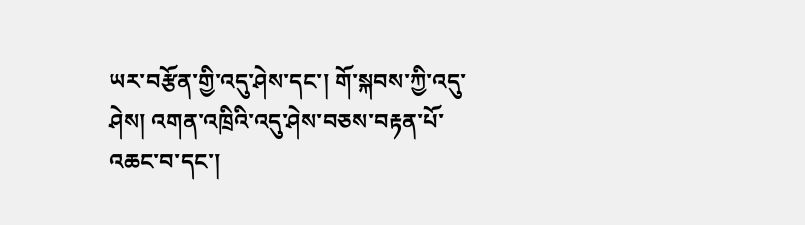ཡར་བརྩོན་གྱི་འདུ་ཤེས་དང་། གོ་སྐབས་ཀྱི་འདུ་ཤེས། འགན་འཁྲིའི་འདུ་ཤེས་བཅས་བརྟན་པོ་འཆང་བ་དང་།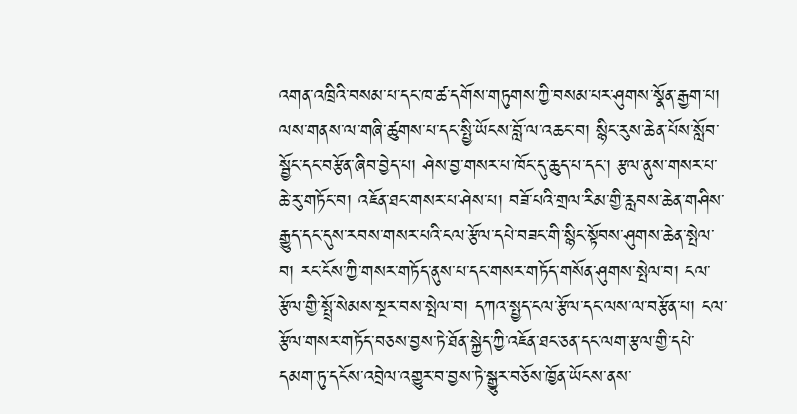འགན་འཁྲིའི་བསམ་པ་དང་ཁ་ཚ་དགོས་གཏུགས་ཀྱི་བསམ་པར་ཤུགས་སྣོན་རྒྱག་པ། ལས་གནས་ལ་གཞི་ཚུགས་པ་དང་སྤྱི་ཡོངས་བློ་ལ་འཆང་བ། སྙིང་རུས་ཆེན་པོས་སློབ་སྦྱོང་དང་བརྩོན་ཞིབ་བྱེད་པ། ཤེས་བྱ་གསར་པ་ཁོང་དུ་ཆུད་པ་དང་། རྩལ་ནུས་གསར་པ་ཆེ་རུ་གཏོང་བ། འཇོན་ཐང་གསར་པ་ཤེས་པ། བཟོ་པའི་གྲལ་རིམ་གྱི་རླབས་ཆེན་གཤིས་རྒྱུད་དང་དུས་རབས་གསར་པའི་ངལ་རྩོལ་དཔེ་བཟང་གི་སྙིང་སྟོབས་ཤུགས་ཆེན་སྤེལ་བ། རང་ངོས་ཀྱི་གསར་གཏོད་ནུས་པ་དང་གསར་གཏོད་གསོན་ཤུགས་སྤེལ་བ། ངལ་རྩོལ་གྱི་སྤྲོ་སེམས་སྔར་བས་སྤེལ་བ། དཀའ་སྤྱད་ངལ་རྩོལ་དང་ལས་ལ་བརྩོན་པ། ངལ་རྩོལ་གསར་གཏོད་བཅས་བྱས་ཏེ་ཐོན་སྐྱེད་ཀྱི་འཇོན་ཐང་ཅན་དང་ལག་རྩལ་གྱི་དཔེ་དམག་ཏུ་དངོས་འབྲེལ་འགྱུར་བ་བྱས་ཏེ་སྒྱུར་བཅོས་ཁྱོན་ཡོངས་ནས་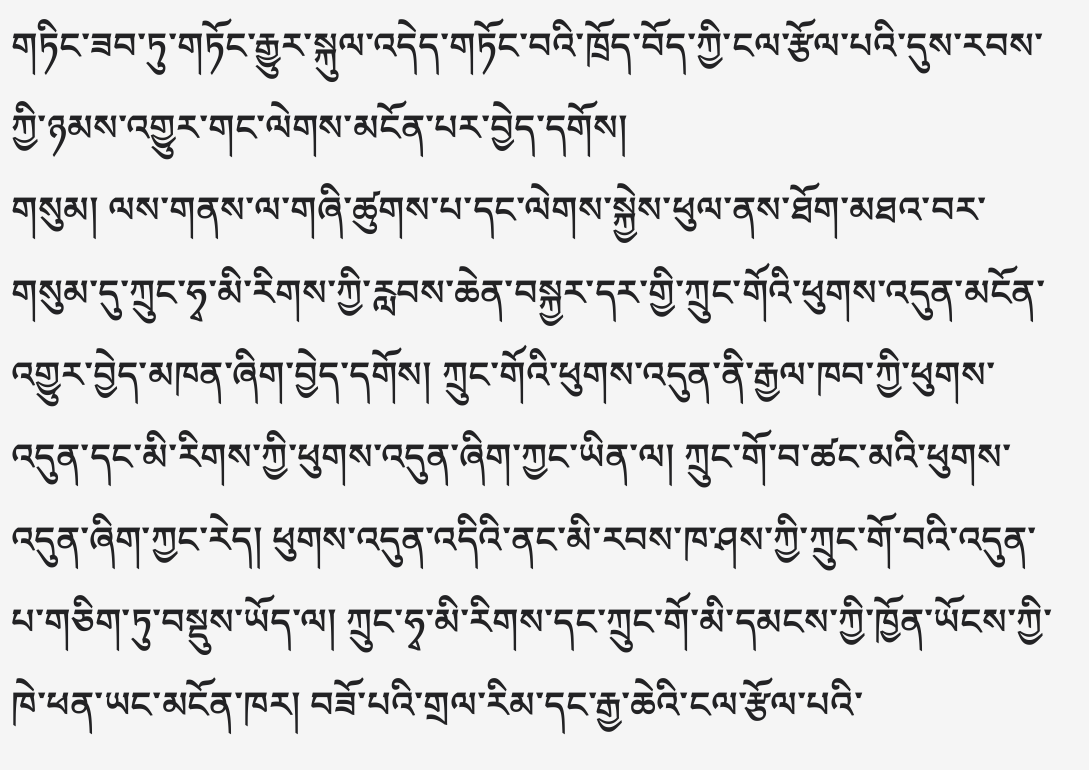གཏིང་ཟབ་ཏུ་གཏོང་རྒྱུར་སྐུལ་འདེད་གཏོང་བའི་ཁྲོད་བོད་ཀྱི་ངལ་རྩོལ་པའི་དུས་རབས་ཀྱི་ཉམས་འགྱུར་གང་ལེགས་མངོན་པར་བྱེད་དགོས།
གསུམ། ལས་གནས་ལ་གཞི་ཚུགས་པ་དང་ལེགས་སྐྱེས་ཕུལ་ནས་ཐོག་མཐའ་བར་གསུམ་དུ་ཀྲུང་ཧྭ་མི་རིགས་ཀྱི་རླབས་ཆེན་བསྐྱར་དར་གྱི་ཀྲུང་གོའི་ཕུགས་འདུན་མངོན་འགྱུར་བྱེད་མཁན་ཞིག་བྱེད་དགོས། ཀྲུང་གོའི་ཕུགས་འདུན་ནི་རྒྱལ་ཁབ་ཀྱི་ཕུགས་འདུན་དང་མི་རིགས་ཀྱི་ཕུགས་འདུན་ཞིག་ཀྱང་ཡིན་ལ། ཀྲུང་གོ་བ་ཚང་མའི་ཕུགས་འདུན་ཞིག་ཀྱང་རེད། ཕུགས་འདུན་འདིའི་ནང་མི་རབས་ཁ་ཤས་ཀྱི་ཀྲུང་གོ་བའི་འདུན་པ་གཅིག་ཏུ་བསྡུས་ཡོད་ལ། ཀྲུང་ཧྭ་མི་རིགས་དང་ཀྲུང་གོ་མི་དམངས་ཀྱི་ཁྱོན་ཡོངས་ཀྱི་ཁེ་ཕན་ཡང་མངོན་ཁར། བཟོ་པའི་གྲལ་རིམ་དང་རྒྱ་ཆེའི་ངལ་རྩོལ་པའི་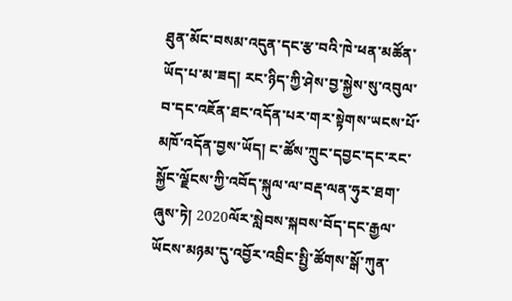ཐུན་མོང་བསམ་འདུན་དང་རྩ་བའི་ཁེ་ཕན་མཚོན་ཡོད་པ་མ་ཟད། རང་ཉིད་ཀྱི་ཤེས་བྱ་སྐྱེས་སུ་འབུལ་བ་དང་འཇོན་ཐང་འདོན་པར་གར་སྟེགས་ཡངས་པོ་མཁོ་འདོན་བྱས་ཡོད། ང་ཚོས་ཀྲུང་དབྱང་དང་རང་སྐྱོང་ལྗོངས་ཀྱི་འབོད་སྐུལ་ལ་བརྡ་ལན་ཧུར་ཐག་ཞུས་ཏེ། 2020ལོར་སླེབས་སྐབས་བོད་དང་རྒྱལ་ཡོངས་མཉམ་དུ་འབྱོར་འབྲིང་སྤྱི་ཚོགས་སྒོ་ཀུན་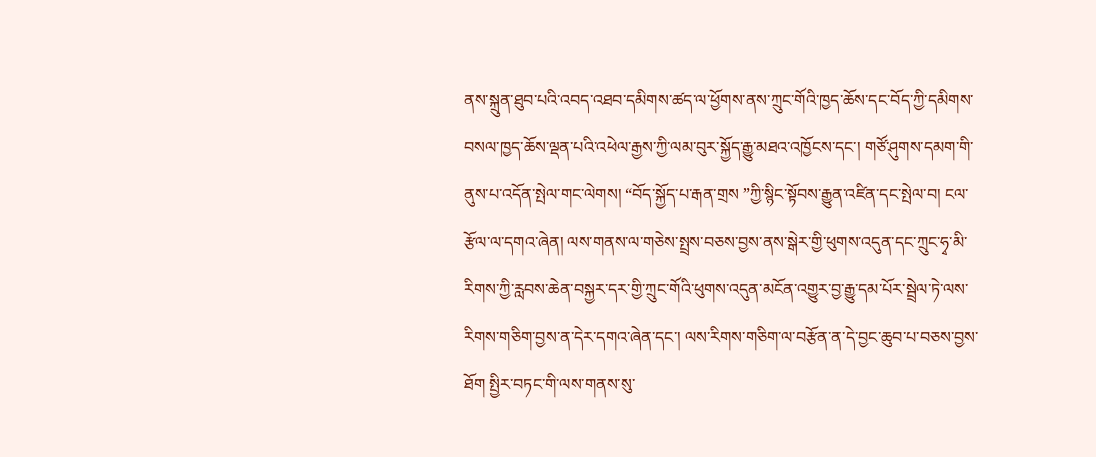ནས་སྐྲུན་ཐུབ་པའི་འབད་འཐབ་དམིགས་ཚད་ལ་ཕྱོགས་ནས་ཀྲུང་གོའི་ཁྱད་ཆོས་དང་བོད་ཀྱི་དམིགས་བསལ་ཁྱད་ཆོས་ལྡན་པའི་འཕེལ་རྒྱས་ཀྱི་ལམ་བུར་སྐྱོད་རྒྱུ་མཐའ་འཁྱོངས་དང་། གཙོ་ཤུགས་དམག་གི་ནུས་པ་འདོན་སྤེལ་གང་ལེགས། “བོད་སྐྱོད་པ་རྒན་གྲས ”ཀྱི་སྙིང་སྟོབས་རྒྱུན་འཛིན་དང་སྤེལ་བ། ངལ་རྩོལ་ལ་དགའ་ཞེན། ལས་གནས་ལ་གཅེས་སྤྲས་བཅས་བྱས་ནས་སྒེར་གྱི་ཕུགས་འདུན་དང་ཀྲུང་ཧྭ་མི་རིགས་ཀྱི་རླབས་ཆེན་བསྐྱར་དར་གྱི་ཀྲུང་གོའི་ཕུགས་འདུན་མངོན་འགྱུར་བྱ་རྒྱུ་དམ་པོར་སྦྲེལ་ཏེ་ལས་རིགས་གཅིག་བྱས་ན་དེར་དགའ་ཞེན་དང་། ལས་རིགས་གཅིག་ལ་བརྩོན་ན་དེ་བྱང་ཆུབ་པ་བཅས་བྱས་ཐོག སྤྱིར་བཏང་གི་ལས་གནས་སུ་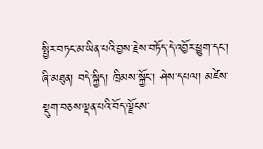སྤྱིར་བཏང་མ་ཡིན་པའི་བྱས་རྗེས་བཏོད་དེ་འབྱོར་ཕྱུག་དང་། ཞི་མཐུན། བདེ་སྐྱིད། ཁྲིམས་སྐྱོང་། ཤེས་དཔལ། མཛེས་སྡུག་བཅས་ལྡན་པའི་བོད་ལྗོངས་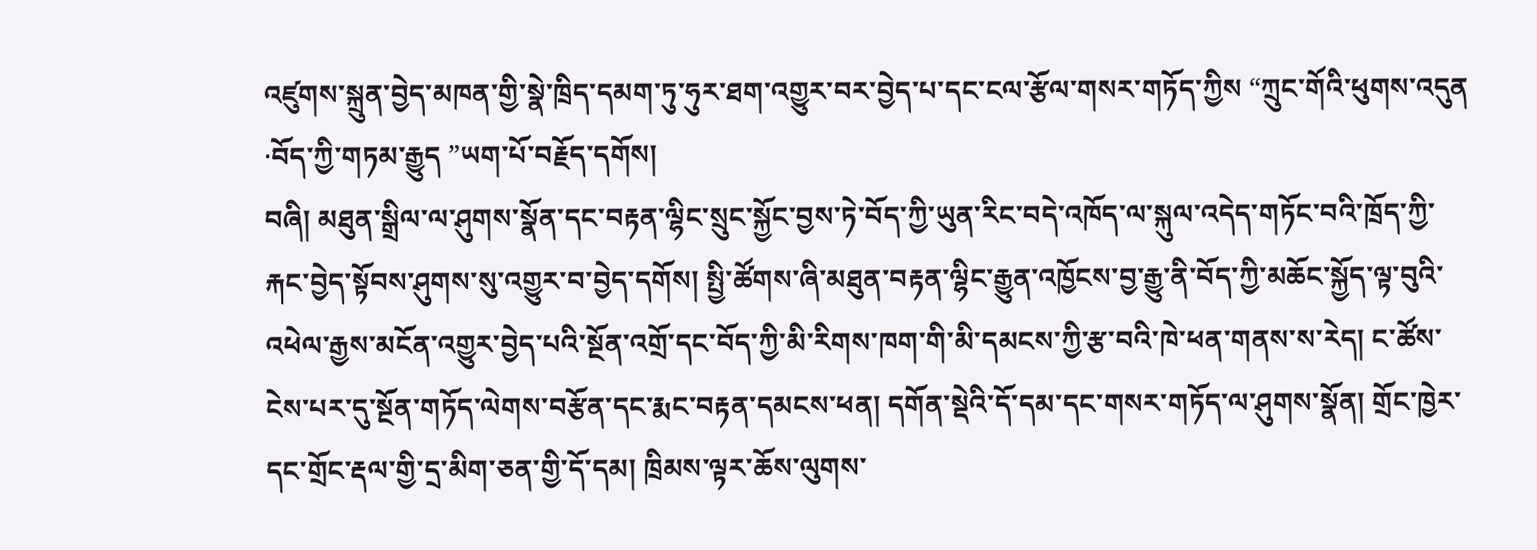འཛུགས་སྐྲུན་བྱེད་མཁན་གྱི་སྣེ་ཁྲིད་དམག་ཏུ་ཧུར་ཐག་འགྱུར་བར་བྱེད་པ་དང་ངལ་རྩོལ་གསར་གཏོད་ཀྱིས “ཀྲུང་གོའི་ཕུགས་འདུན ·བོད་ཀྱི་གཏམ་རྒྱུད ”ཡག་པོ་བརྗོད་དགོས།
བཞི། མཐུན་སྒྲིལ་ལ་ཤུགས་སྣོན་དང་བརྟན་ལྷིང་སྲུང་སྐྱོང་བྱས་ཏེ་བོད་ཀྱི་ཡུན་རིང་བདེ་འཁོད་ལ་སྐུལ་འདེད་གཏོང་བའི་ཁྲོད་ཀྱི་རྐང་བྱེད་སྟོབས་ཤུགས་སུ་འགྱུར་བ་བྱེད་དགོས། སྤྱི་ཚོགས་ཞི་མཐུན་བརྟན་ལྷིང་རྒྱུན་འཁྱོངས་བྱ་རྒྱུ་ནི་བོད་ཀྱི་མཆོང་སྐྱོད་ལྟ་བུའི་འཕེལ་རྒྱས་མངོན་འགྱུར་བྱེད་པའི་སྔོན་འགྲོ་དང་བོད་ཀྱི་མི་རིགས་ཁག་གི་མི་དམངས་ཀྱི་རྩ་བའི་ཁེ་ཕན་གནས་ས་རེད། ང་ཚོས་ངེས་པར་དུ་སྔོན་གཏོད་ལེགས་བརྩོན་དང་རྨང་བརྟན་དམངས་ཕན། དགོན་སྡེའི་དོ་དམ་དང་གསར་གཏོད་ལ་ཤུགས་སྣོན། གྲོང་ཁྱེར་དང་གྲོང་རྡལ་གྱི་དྲ་མིག་ཅན་གྱི་དོ་དམ། ཁྲིམས་ལྟར་ཆོས་ལུགས་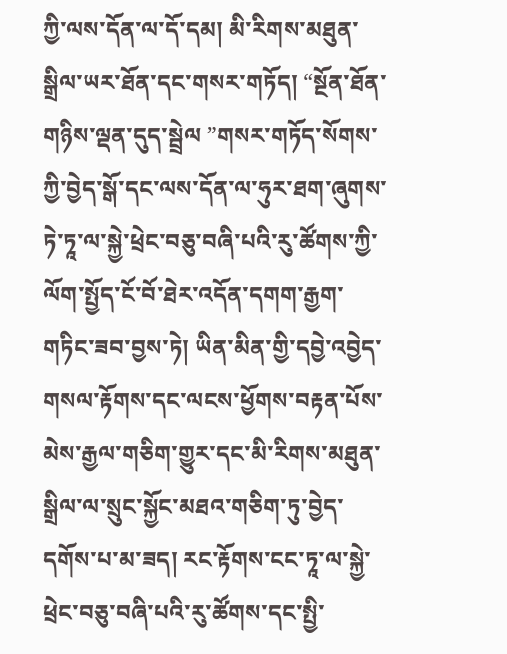ཀྱི་ལས་དོན་ལ་དོ་དམ། མི་རིགས་མཐུན་སྒྲིལ་ཡར་ཐོན་དང་གསར་གཏོད། “སྔོན་ཐོན་གཉིས་ལྡན་དུད་སྦྲེལ ”གསར་གཏོད་སོགས་ཀྱི་བྱེད་སྒོ་དང་ལས་དོན་ལ་ཧུར་ཐག་ཞུགས་ཏེ་ཏཱ་ལ་སྐྱེ་ཕྲེང་བཅུ་བཞི་པའི་རུ་ཚོགས་ཀྱི་ལོག་སྤྱོད་ངོ་བོ་ཐེར་འདོན་དགག་རྒྱག་གཏིང་ཟབ་བྱས་ཏེ། ཡིན་མིན་གྱི་དབྱེ་འབྱེད་གསལ་རྟོགས་དང་ལངས་ཕྱོགས་བརྟན་པོས་མེས་རྒྱལ་གཅིག་གྱུར་དང་མི་རིགས་མཐུན་སྒྲིལ་ལ་སྲུང་སྐྱོང་མཐའ་གཅིག་ཏུ་བྱེད་དགོས་པ་མ་ཟད། རང་རྟོགས་ངང་ཏཱ་ལ་སྐྱེ་ཕྲེང་བཅུ་བཞི་པའི་རུ་ཚོགས་དང་སྤྱི་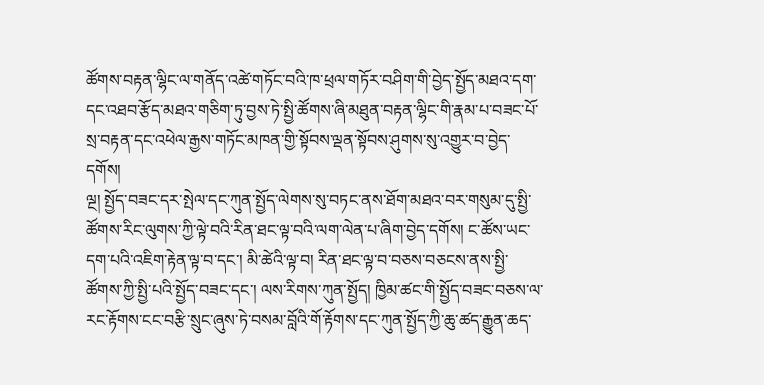ཚོགས་བརྟན་ལྷིང་ལ་གནོད་འཚེ་གཏོང་བའི་ཁ་ཕྲལ་གཏོར་བཤིག་གི་བྱེད་སྤྱོད་མཐའ་དག་དང་འཐབ་རྩོད་མཐའ་གཅིག་ཏུ་བྱས་ཏེ་སྤྱི་ཚོགས་ཞི་མཐུན་བརྟན་ལྷིང་གི་རྣམ་པ་བཟང་པོ་སྲ་བརྟན་དང་འཕེལ་རྒྱས་གཏོང་མཁན་གྱི་སྟོབས་ལྡན་སྟོབས་ཤུགས་སུ་འགྱུར་བ་བྱེད་དགོས།
ལྔ། སྤྱོད་བཟང་དར་སྤེལ་དང་ཀུན་སྤྱོད་ལེགས་སུ་བཏང་ནས་ཐོག་མཐའ་བར་གསུམ་དུ་སྤྱི་ཚོགས་རིང་ལུགས་ཀྱི་ལྟེ་བའི་རིན་ཐང་ལྟ་བའི་ལག་ལེན་པ་ཞིག་བྱེད་དགོས། ང་ཚོས་ཡང་དག་པའི་འཇིག་རྟེན་ལྟ་བ་དང་། མི་ཚེའི་ལྟ་བ། རིན་ཐང་ལྟ་བ་བཅས་བཅངས་ནས་སྤྱི་ཚོགས་ཀྱི་སྤྱི་པའི་སྤྱོད་བཟང་དང་། ལས་རིགས་ཀུན་སྤྱོད། ཁྱིམ་ཚང་གི་སྤྱོད་བཟང་བཅས་ལ་རང་རྟོགས་ངང་བརྩི་སྲུང་ཞུས་ཏེ་བསམ་བློའི་གོ་རྟོགས་དང་ཀུན་སྤྱོད་ཀྱི་ཆུ་ཚད་རྒྱུན་ཆད་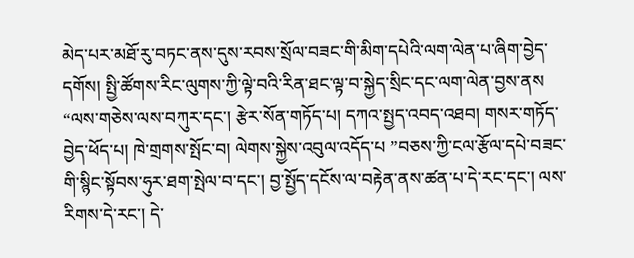མེད་པར་མཐོ་རུ་བཏང་ནས་དུས་རབས་སྲོལ་བཟང་གི་མིག་དཔེའི་ལག་ལེན་པ་ཞིག་བྱེད་དགོས། སྤྱི་ཚོགས་རིང་ལུགས་ཀྱི་ལྟེ་བའི་རིན་ཐང་ལྟ་བ་སྐྱེད་སྲིང་དང་ལག་ལེན་བྱས་ནས “ལས་གཅེས་ལས་བཀུར་དང་། རྩེར་སོན་གཏོད་པ། དཀའ་སྤྱད་འབད་འཐབ། གསར་གཏོད་བྱེད་ཕོད་པ། ཁེ་གྲགས་སྤོང་བ། ལེགས་སྐྱེས་འབུལ་འདོད་པ ”བཅས་ཀྱི་ངལ་རྩོལ་དཔེ་བཟང་གི་སྙིང་སྟོབས་ཧུར་ཐག་སྤེལ་བ་དང་། བྱ་སྤྱོད་དངོས་ལ་བརྟེན་ནས་ཚན་པ་དེ་རང་དང་། ལས་རིགས་དེ་རང་། དེ་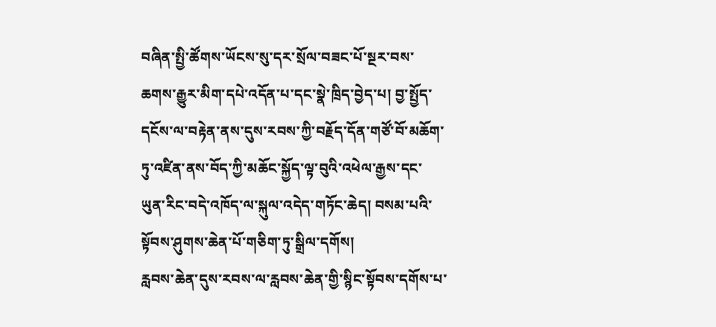བཞིན་སྤྱི་ཚོགས་ཡོངས་སུ་དར་སྲོལ་བཟང་པོ་སྔར་བས་ཆགས་རྒྱུར་མིག་དཔེ་འདོན་པ་དང་སྣེ་ཁྲིད་བྱེད་པ། བྱ་སྤྱོད་དངོས་ལ་བརྟེན་ནས་དུས་རབས་ཀྱི་བརྗོད་དོན་གཙོ་བོ་མཆོག་ཏུ་འཛིན་ནས་བོད་ཀྱི་མཆོང་སྐྱོད་ལྟ་བུའི་འཕེལ་རྒྱས་དང་ཡུན་རིང་བདེ་འཁོད་ལ་སྐུལ་འདེད་གཏོང་ཆེད། བསམ་པའི་སྟོབས་ཤུགས་ཆེན་པོ་གཅིག་ཏུ་སྒྲིལ་དགོས།
རླབས་ཆེན་དུས་རབས་ལ་རླབས་ཆེན་གྱི་སྙིང་སྟོབས་དགོས་པ་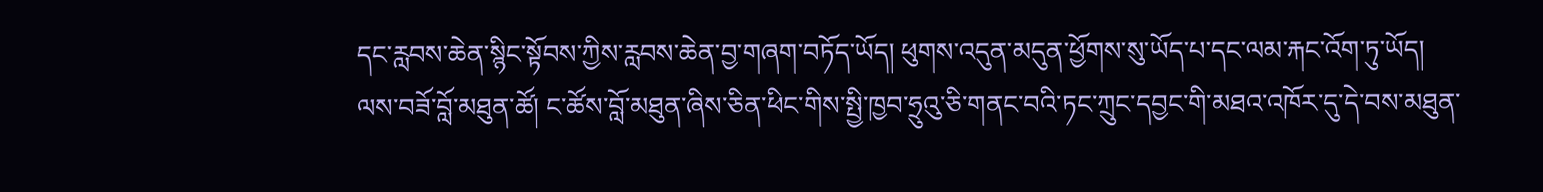དང་རླབས་ཆེན་སྙིང་སྟོབས་ཀྱིས་རླབས་ཆེན་བྱ་གཞག་བཏོད་ཡོད། ཕུགས་འདུན་མདུན་ཕྱོགས་སུ་ཡོད་པ་དང་ལམ་རྐང་འོག་ཏུ་ཡོད།
ལས་བཟོ་བློ་མཐུན་ཚོ། ང་ཚོས་བློ་མཐུན་ཞིས་ཅིན་ཕིང་གིས་སྤྱི་ཁྱབ་ཧྲུའུ་ཅི་གནང་བའི་ཏང་ཀྲུང་དབྱང་གི་མཐའ་འཁོར་དུ་དེ་བས་མཐུན་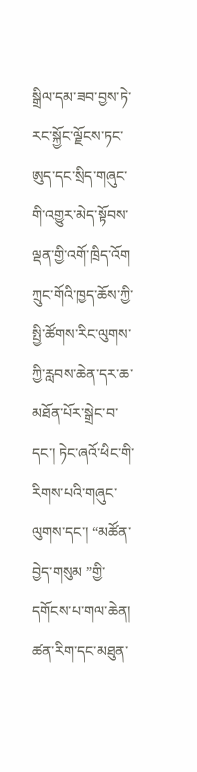སྒྲིལ་དམ་ཟབ་བྱས་ཏེ་རང་སྐྱོང་ལྗོངས་ཏང་ཨུད་དང་སྲིད་གཞུང་གི་འགྱུར་མེད་སྟོབས་ལྡན་གྱི་འགོ་ཁྲིད་འོག ཀྲུང་གོའི་ཁྱད་ཆོས་ཀྱི་སྤྱི་ཚོགས་རིང་ལུགས་ཀྱི་རླབས་ཆེན་དར་ཆ་མཐོན་པོར་སྒྲེང་བ་དང་། ཏེང་ཞའོ་ཕིང་གི་རིགས་པའི་གཞུང་ལུགས་དང་། “མཚོན་བྱེད་གསུམ ”གྱི་དགོངས་པ་གལ་ཆེན། ཚན་རིག་དང་མཐུན་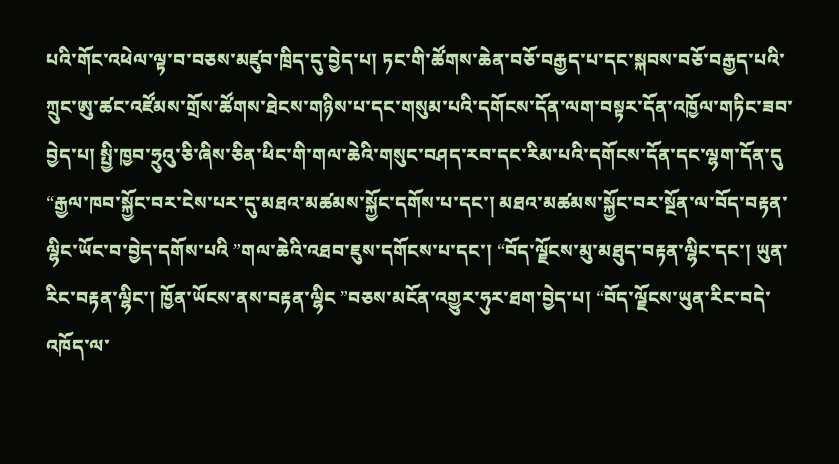པའི་གོང་འཕེལ་ལྟ་བ་བཅས་མཛུབ་ཁྲིད་དུ་བྱེད་པ། ཏང་གི་ཚོགས་ཆེན་བཅོ་བརྒྱད་པ་དང་སྐབས་བཅོ་བརྒྱད་པའི་ཀྲུང་ཨུ་ཚང་འཛོམས་གྲོས་ཚོགས་ཐེངས་གཉིས་པ་དང་གསུམ་པའི་དགོངས་དོན་ལག་བསྟར་དོན་འཁྱོལ་གཏིང་ཟབ་བྱེད་པ། སྤྱི་ཁྱབ་ཧྲུའུ་ཅི་ཞིས་ཅིན་ཕིང་གི་གལ་ཆེའི་གསུང་བཤད་རབ་དང་རིམ་པའི་དགོངས་དོན་དང་ལྷག་དོན་དུ “རྒྱལ་ཁབ་སྐྱོང་བར་ངེས་པར་དུ་མཐའ་མཚམས་སྐྱོང་དགོས་པ་དང་། མཐའ་མཚམས་སྐྱོང་བར་སྔོན་ལ་བོད་བརྟན་ལྷིང་ཡོང་བ་བྱེད་དགོས་པའི ”གལ་ཆེའི་འཐབ་ཇུས་དགོངས་པ་དང་། “བོད་ལྗོངས་མུ་མཐུད་བརྟན་ལྷིང་དང་། ཡུན་རིང་བརྟན་ལྷིང་། ཁྱོན་ཡོངས་ནས་བརྟན་ལྷིང ”བཅས་མངོན་འགྱུར་ཧུར་ཐག་བྱེད་པ། “བོད་ལྗོངས་ཡུན་རིང་བདེ་འཁོད་ལ་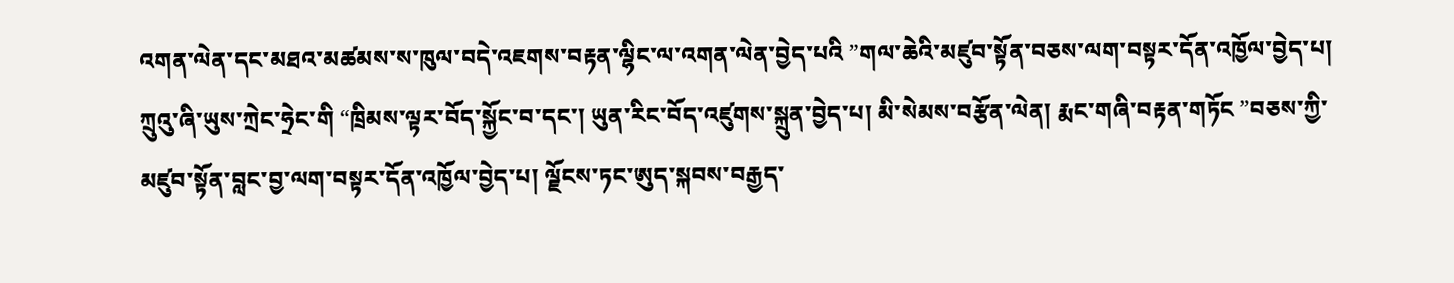འགན་ལེན་དང་མཐའ་མཚམས་ས་ཁུལ་བདེ་འཇགས་བརྟན་ལྷིང་ལ་འགན་ལེན་བྱེད་པའི ”གལ་ཆེའི་མཛུབ་སྟོན་བཅས་ལག་བསྟར་དོན་འཁྱོལ་བྱེད་པ། ཀྲུའུ་ཞི་ཡུས་ཀྲེང་ཧྲེང་གི “ཁྲིམས་ལྟར་བོད་སྐྱོང་བ་དང་། ཡུན་རིང་བོད་འཛུགས་སྐྲུན་བྱེད་པ། མི་སེམས་བརྩོན་ལེན། རྨང་གཞི་བརྟན་གཏོང ”བཅས་ཀྱི་མཛུབ་སྟོན་བླང་བྱ་ལག་བསྟར་དོན་འཁྱོལ་བྱེད་པ། ལྗོངས་ཏང་ཨུད་སྐབས་བརྒྱད་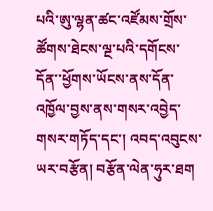པའི་ཨུ་ལྷན་ཚང་འཛོམས་གྲོས་ཚོགས་ཐེངས་ལྔ་པའི་དགོངས་དོན་་ཕྱོགས་ཡོངས་ནས་དོན་འཁྱོལ་བྱས་ནས་གསར་འབྱེད་གསར་གཏོད་དང་། འབད་འབུངས་ཡར་བརྩོན། བརྩོན་ལེན་ཧུར་ཐག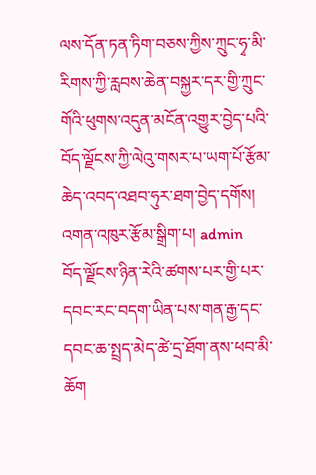ལས་དོན་ཏན་ཏིག་བཅས་ཀྱིས་ཀྲུང་ཧྭ་མི་རིགས་ཀྱི་རླབས་ཆེན་བསྐྱར་དར་གྱི་ཀྲུང་གོའི་ཕུགས་འདུན་མངོན་འགྱུར་བྱེད་པའི་བོད་ལྗོངས་ཀྱི་ལེའུ་གསར་པ་ཡག་པོ་རྩོམ་ཆེད་འབད་འཐབ་ཧུར་ཐག་བྱེད་དགོས།
འགན་འཁུར་རྩོམ་སྒྲིག་པ། admin
བོད་ལྗོངས་ཉིན་རེའི་ཚགས་པར་གྱི་པར་དབང་རང་བདག་ཡིན་པས་གན་རྒྱ་དང་དབང་ཆ་སྤྲད་མེད་ཚེ་དྲ་ཐོག་ནས་ཕབ་མི་ཆོག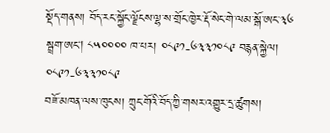སྡོད་གནས། བོད་རང་སྐྱོང་ལྗོངས་ལྷ་ས་གྲོང་ཁྱེར་རྡོ་སེང་གེ་ལམ་སྒོ་ཨང་༣༦ སྦྲག་ཨང། ༨༥༠༠༠༠ ཁ་པར། ༠༨༩༡-༦༣༣༡༠༨༩ བརྙན་སྐྱེལ། ༠༨༩༡-༦༣༣༡༠༨༩
བཟོ་མཁན་ལས་ཁུངས། ཀྲུང་གོའི་བོད་ཀྱི་གསར་འགྱུར་དྲ་ཚུགས།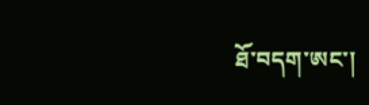ཐོ་བདག་ཨང་།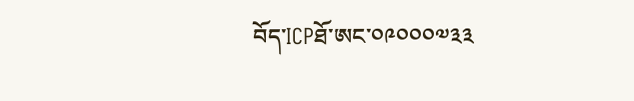བོད་ICPཐོ་ཨང་༠༩༠༠༠༧༣༣